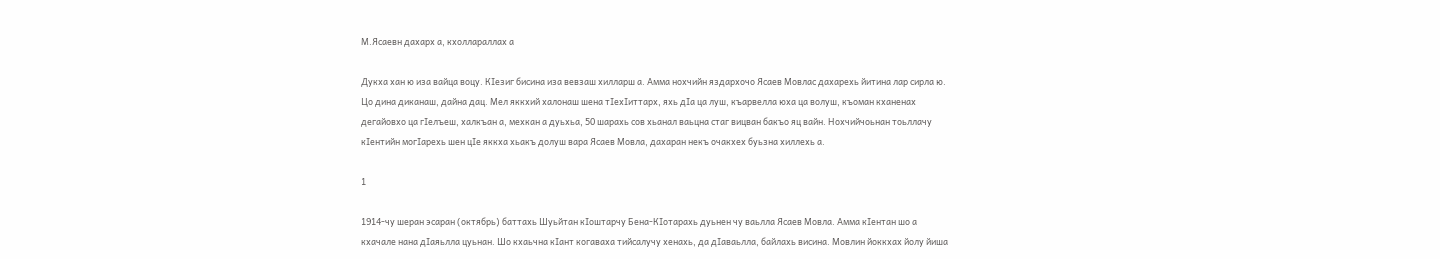М.Ясаевн дахарх а, кхоллараллах а

Дукха хан ю иза вайца воцу. КIезиг бисина иза вевзаш хилларш а. Амма нохчийн яздархочо Ясаев Мовлас дахарехь йитина лар сирла ю. Цо дина диканаш, дайна дац. Мел яккхий халонаш шена тIехIиттарх, яхь дIа ца луш, къарвелла юха ца волуш, къоман кханенах дегайовхо ца гIелъеш, халкъан а, мехкан а дуьхьа, 50 шарахь сов хьанал ваьцна стаг вицван бакъо яц вайн. Нохчийчоьнан тоьллачу кIентийн могIарехь шен цIе яккха хьакъ долуш вара Ясаев Мовла, дахаран некъ очакхех буьзна хиллехь а.

1

1914-чу шеран эсаран (октябрь) баттахь Шуьйтан кIоштарчу Бена-КIотарахь дуьнен чу ваьлла Ясаев Мовла. Амма кIентан шо а кхачале нана дIаяьлла цуьнан. Шо кхаьчна кIант когаваха тийсалучу хенахь, да дIаваьлла, байлахь висина. Мовлин йоккхах йолу йиша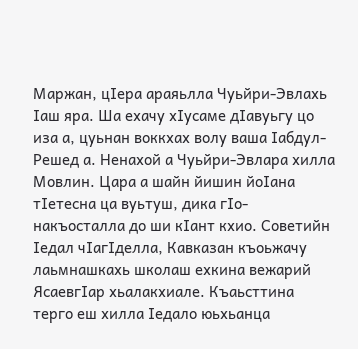Маржан, цIера араяьлла Чуьйри-Эвлахь Iаш яра. Ша ехачу хIусаме дIавуьгу цо иза а, цуьнан воккхах волу ваша Iабдул-Решед а. Ненахой а Чуьйри-Эвлара хилла Мовлин. Цара а шайн йишин йоIана тIетесна ца вуьтуш, дика гIо-накъосталла до ши кIант кхио. Советийн Iедал чIагIделла, Кавказан къоьжачу лаьмнашкахь школаш ехкина вежарий ЯсаевгIар хьалакхиале. Къаьсттина терго еш хилла Iедало юьхьанца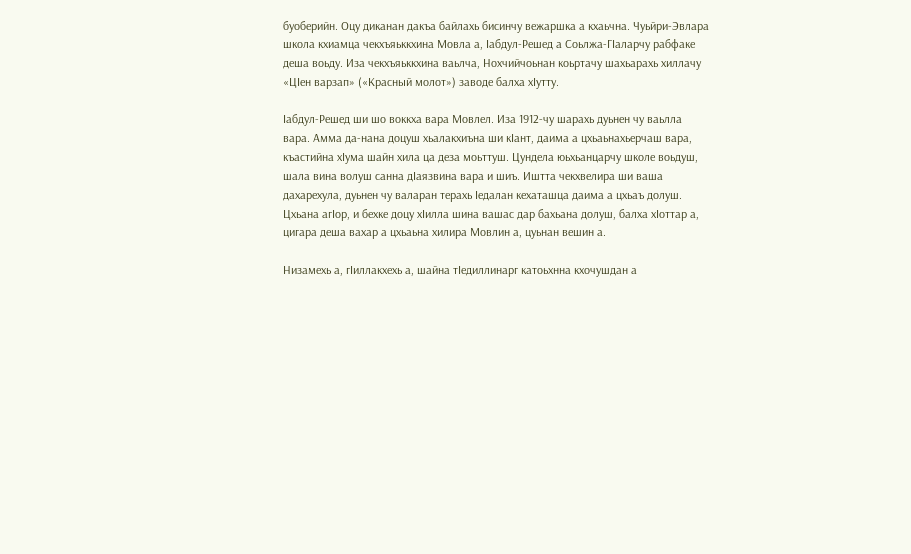буоберийн. Оцу диканан дакъа байлахь бисинчу вежаршка а кхаьчна. Чуьйри-Эвлара школа кхиамца чекхъяьккхина Мовла а, Iабдул-Решед а Соьлжа-ГIаларчу рабфаке деша воьду. Иза чекхъяьккхина ваьлча, Нохчийчоьнан коьртачу шахьарахь хиллачу «ЦIен варзап» («Красный молот») заводе балха хIутту.

Iабдул-Решед ши шо воккха вара Мовлел. Иза 1912-чу шарахь дуьнен чу ваьлла вара. Амма да-нана доцуш хьалакхиъна ши кIант, даима а цхьаьнахьерчаш вара, къастийна хIума шайн хила ца деза моьттуш. Цундела юьхьанцарчу школе воьдуш, шала вина волуш санна дIаязвина вара и шиъ. Иштта чекхвелира ши ваша дахарехула, дуьнен чу валаран терахь Iедалан кехаташца даима а цхьаъ долуш. Цхьана агIор, и бехке доцу хIилла шина вашас дар бахьана долуш, балха хIоттар а, цигара деша вахар а цхьаьна хилира Мовлин а, цуьнан вешин а.

Низамехь а, гIиллакхехь а, шайна тIедиллинарг катоьхнна кхочушдан а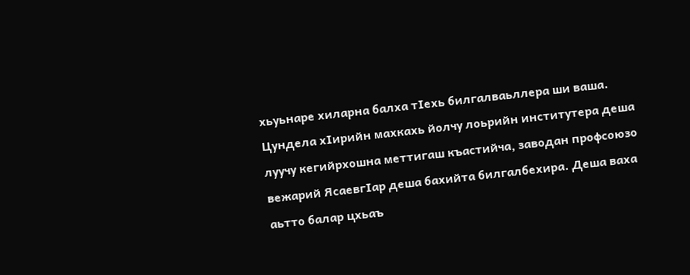хьуьнаре хиларна балха тIехь билгалваьллера ши ваша. Цундела хIирийн махкахь йолчу лоьрийн институтера деша луучу кегийрхошна меттигаш къастийча, заводан профсоюзо вежарий ЯсаевгIар деша бахийта билгалбехира. Деша ваха аьтто балар цхьаъ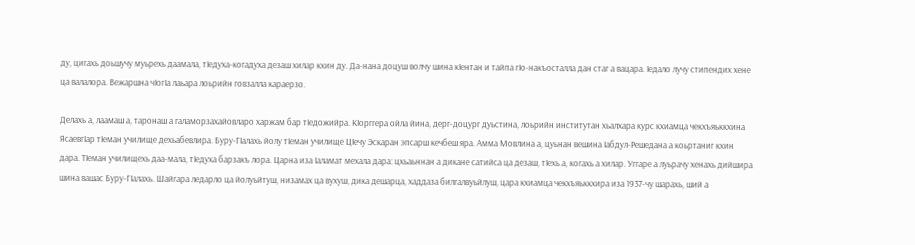ду, цигахь доьшучу муьрехь даамала, тIедуха-когадуха дезаш хилар кхин ду. Да-нана доцуш волчу шина кIентан и тайпа гIо-накъосталла дан стаг а вацара. Iедало лучу стипендих хене ца валалора. Вежаршна чIогIа лаьара лоьрийн говзалла караерзо.

Делахь а, лаамаш а, таронаш а галаморзахайовларо харжам бар тIедожийра. КIорггера ойла йина, дерг-доцург дуьстина, лоьрийн институтан хьалхара курс кхиамца чекхъяьккхина ЯсаевгIар тIеман училище дехьабевлира. Буру-ГIалахь йолу тIеман училище ЦIечу Эскаран эпсарш кечбеш яра. Амма Мовлина а, цуьнан вешина Iабдул-Решедана а коьртаниг кхин дара. ТIеман училищехь даа-мала, тIедуха барзакъ лора. Царна иза Iаламат мехала дара: цхьаьннан а дикане сатийса ца дезаш, тIехь а, когахь а хилар. Уггаре а луьрачу хенахь дийшира шина вашас Буру-ГIалахь. Шайгара ледарло ца йолуьйтуш, низамах ца вухуш, дика дешарца, хаддаза билгалвуьйлуш, цара кхиамца чекхъяьккхира иза 1937-чу шарахь, ший а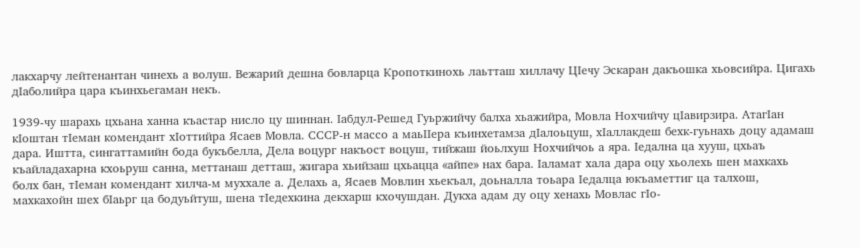лакхарчу лейтенантан чинехь а волуш. Вежарий дешна бовларца Кропоткинохь лаьтташ хиллачу ЦIечу Эскаран дакъошка хьовсийра. Цигахь дIаболийра цара къинхьегаман некъ.

1939-чу шарахь цхьана ханна къастар нисло цу шиннан. Iабдул-Решед Гуьржийчу балха хьажийра, Мовла Нохчийчу цIавирзира. АтагIан кIоштан тIеман комендант хIоттийра Ясаев Мовла. СССР-н массо а маьIIера къинхетамза дIалоьцуш, хIаллакдеш бехк-гуьнахь доцу адамаш дара. Иштта, сингаттамийн бода букъбелла, Дела воцург накъост воцуш, тийжаш йоьлхуш Нохчийчоь а яра. Iедална ца хууш, цхьаъ къайладахарна кхоьруш санна, меттанаш детташ, жигара хьийзаш цхьацца «айпе» нах бара. Iаламат хала дара оцу хьолехь шен махкахь болх бан, тIеман комендант хилча-м муххале а. Делахь а, Ясаев Мовлин хьекъал, доьналла тоьара Iедалца юкъаметтиг ца талхош, махкахойн шех бIаьрг ца бодуьйтуш, шена тIедехкина декхарш кхочушдан. Дукха адам ду оцу хенахь Мовлас гIо-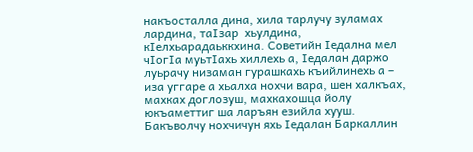накъосталла дина, хила тарлучу зуламах лардина, таIзар  хьулдина, кIелхьарадаьккхина. Советийн Iедална мел чIогIа муьтIахь хиллехь а, Iедалан даржо луьрачу низаман гурашкахь къийлинехь а – иза уггаре а хьалха нохчи вара, шен халкъах, махках доглозуш, махкахошца йолу юкъаметтиг ша ларъян езийла хууш. Бакъволчу нохчичун яхь Iедалан Баркаллин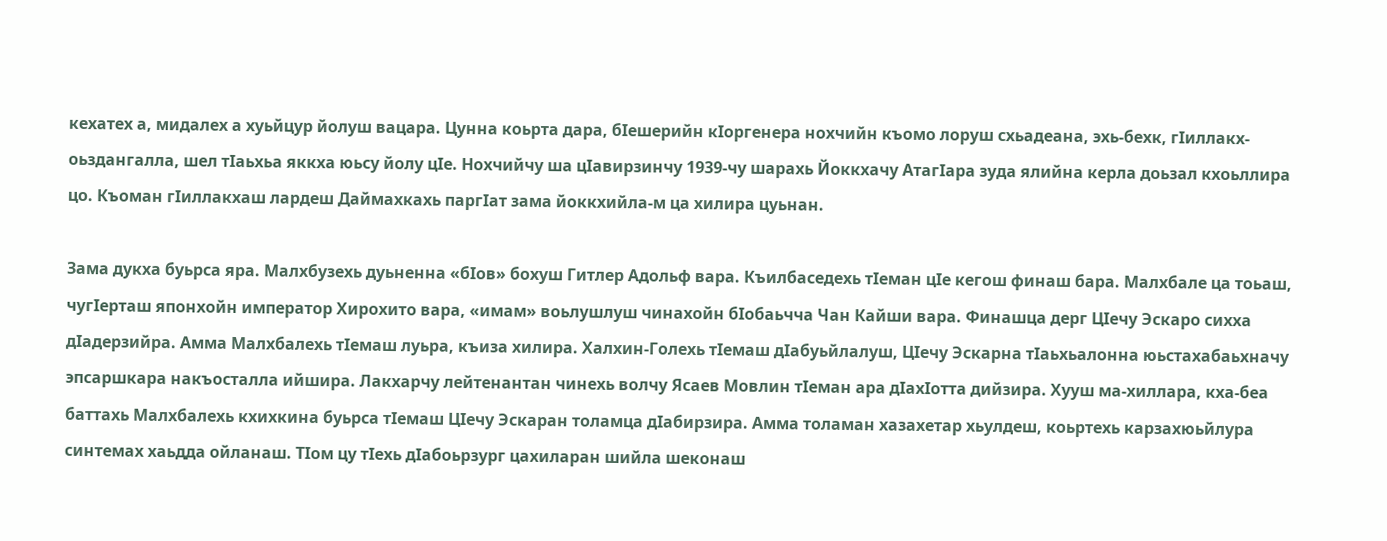кехатех а, мидалех а хуьйцур йолуш вацара. Цунна коьрта дара, бIешерийн кIоргенера нохчийн къомо лоруш схьадеана, эхь-бехк, гIиллакх-оьздангалла, шел тIаьхьа яккха юьсу йолу цIе. Нохчийчу ша цIавирзинчу 1939-чу шарахь Йоккхачу АтагIара зуда ялийна керла доьзал кхоьллира цо. Къоман гIиллакхаш лардеш Даймахкахь паргIат зама йоккхийла-м ца хилира цуьнан.

Зама дукха буьрса яра. Малхбузехь дуьненна «бIов» бохуш Гитлер Адольф вара. Къилбаседехь тIеман цIе кегош финаш бара. Малхбале ца тоьаш, чугIерташ японхойн император Хирохито вара, «имам» воьлушлуш чинахойн бIобаьчча Чан Кайши вара. Финашца дерг ЦIечу Эскаро сихха дIадерзийра. Амма Малхбалехь тIемаш луьра, къиза хилира. Халхин-Голехь тIемаш дIабуьйлалуш, ЦIечу Эскарна тIаьхьалонна юьстахабаьхначу эпсаршкара накъосталла ийшира. Лакхарчу лейтенантан чинехь волчу Ясаев Мовлин тIеман ара дIахIотта дийзира. Хууш ма-хиллара, кха-беа баттахь Малхбалехь кхихкина буьрса тIемаш ЦIечу Эскаран толамца дIабирзира. Амма толаман хазахетар хьулдеш, коьртехь карзахюьйлура синтемах хаьдда ойланаш. ТIом цу тIехь дIабоьрзург цахиларан шийла шеконаш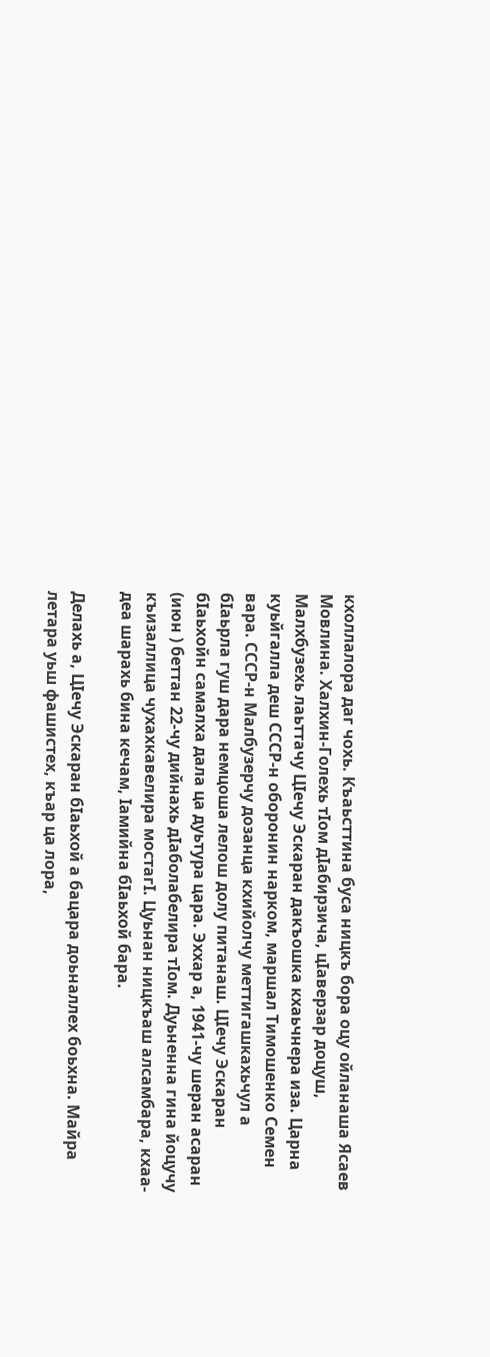кхоллалора даг чохь. Къаьсттина буса ницкъ бора оцу ойланаша Ясаев Мовлина. Халхин-Голехь тIом дIабирзича, цIаверзар доцуш, Малхбузехь лаьттачу ЦIечу Эскаран дакъошка кхаьчнера иза. Царна куьйгалла деш СССР-н оборонин нарком, маршал Тимошенко Семен вара. СССР-н Малбузерчу дозанца кхийолчу меттигашкахьчул а бIаьрла гуш дара немцоша лелош долу питанаш. ЦIечу Эскаран бIаьхойн самалха дала ца дуьтура цара. Эххар а, 1941-чу шеран асаран (июн ) беттан 22-чу дийнахь дIаболабелира тIом. Дуьненна гина йоцучу къизаллица чухахкавелира мостагI. Цуьнан ницкъаш алсамбара, кхаа-деа шарахь бина кечам, Iамийна бIаьхой бара.

Делахь а, ЦIечу Эскаран бIаьхой а бацара доьналлех боьхна. Майра летара уьш фашистех, къар ца лора,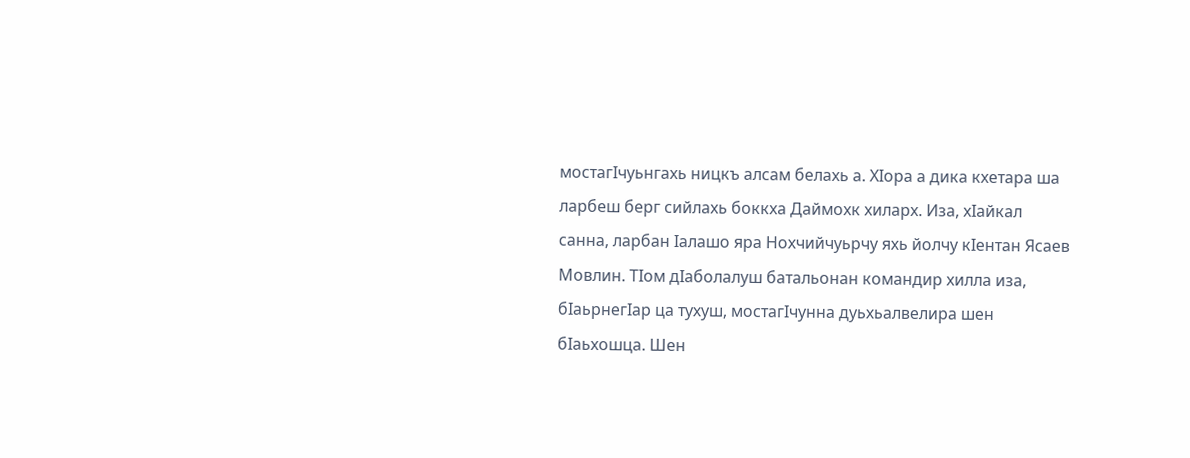мостагIчуьнгахь ницкъ алсам белахь а. ХIора а дика кхетара ша ларбеш берг сийлахь боккха Даймохк хиларх. Иза, хIайкал санна, ларбан Iалашо яра Нохчийчуьрчу яхь йолчу кIентан Ясаев Мовлин. ТIом дIаболалуш батальонан командир хилла иза, бIаьрнегIар ца тухуш, мостагIчунна дуьхьалвелира шен бIаьхошца. Шен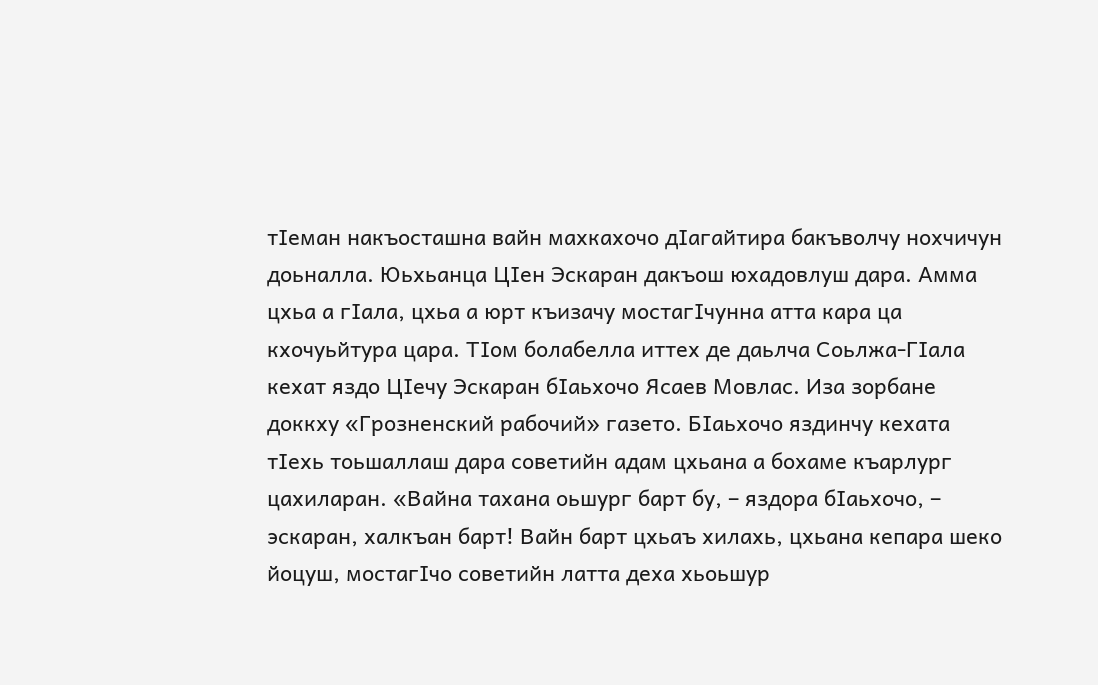тIеман накъосташна вайн махкахочо дIагайтира бакъволчу нохчичун доьналла. Юьхьанца ЦIен Эскаран дакъош юхадовлуш дара. Амма цхьа а гIала, цхьа а юрт къизачу мостагIчунна атта кара ца кхочуьйтура цара. ТIом болабелла иттех де даьлча Соьлжа-ГIала кехат яздо ЦIечу Эскаран бIаьхочо Ясаев Мовлас. Иза зорбане доккху «Грозненский рабочий» газето. БIаьхочо яздинчу кехата тIехь тоьшаллаш дара советийн адам цхьана а бохаме къарлург цахиларан. «Вайна тахана оьшург барт бу, – яздора бIаьхочо, – эскаран, халкъан барт! Вайн барт цхьаъ хилахь, цхьана кепара шеко йоцуш, мостагIчо советийн латта деха хьоьшур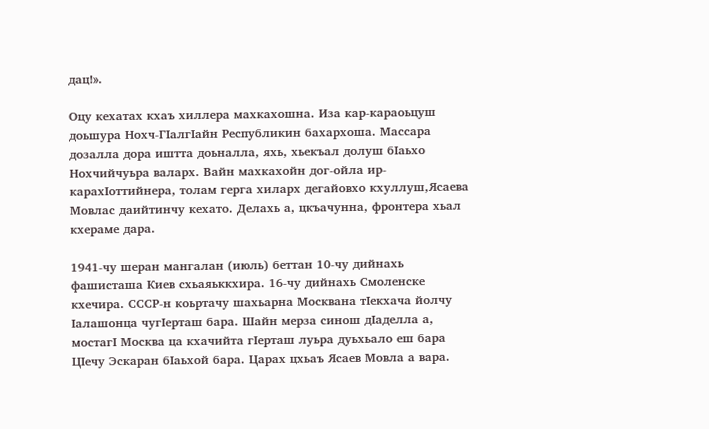дац!».

Оцу кехатах кхаъ хиллера махкахошна. Иза кар-караоьцуш доьшура Нохч-ГIалгIайн Республикин бахархоша. Массара дозалла дора иштта доьналла, яхь, хьекъал долуш бIаьхо Нохчийчуьра валарх. Вайн махкахойн дог-ойла ир-карахIоттийнера, толам герга хиларх дегайовхо кхуллуш,Ясаева Мовлас даийтинчу кехато. Делахь а, цкъачунна, фронтера хьал кхераме дара.

1941-чу шеран мангалан (июль) беттан 10-чу дийнахь фашисташа Киев схьаяьккхира. 16-чу дийнахь Смоленске кхечира. СССР-н коьртачу шахьарна Москвана тIекхача йолчу Iалашонца чугIерташ бара. Шайн мерза синош дIаделла а, мостагI Москва ца кхачийта гIерташ луьра дуьхьало еш бара ЦIечу Эскаран бIаьхой бара. Царах цхьаъ Ясаев Мовла а вара.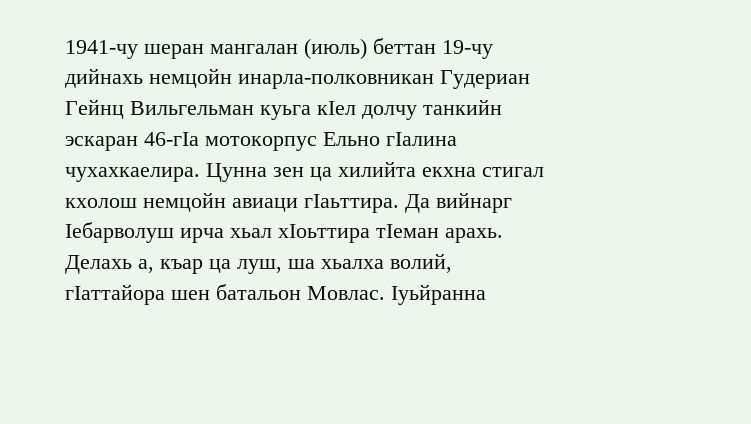1941-чу шеран мангалан (июль) беттан 19-чу дийнахь немцойн инарла-полковникан Гудериан Гейнц Вильгельман куьга кIел долчу танкийн эскаран 46-гIа мотокорпус Ельно гIалина чухахкаелира. Цунна зен ца хилийта екхна стигал кхолош немцойн авиаци гIаьттира. Да вийнарг Iебарволуш ирча хьал хIоьттира тIеман арахь. Делахь а, къар ца луш, ша хьалха волий, гIаттайора шен батальон Мовлас. Iуьйранна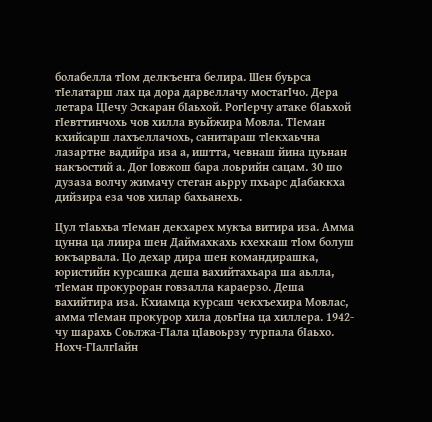болабелла тIом делкъенга белира. Шен буьрса тIелатарш лах ца дора дарвеллачу мостагIчо. Дера летара ЦIечу Эскаран бIаьхой. РогIерчу атаке бIаьхой гIевттинчохь чов хилла вуьйжира Мовла. ТIеман кхийсарш лахъеллачохь, санитараш тIекхаьчна лазартне вадийра иза а, иштта, чевнаш йина цуьнан накъостий а. Дог Iовжош бара лоьрийн сацам. 30 шо дузаза волчу жимачу стеган аьрру пхьарс дIабаккха дийзира еза чов хилар бахьанехь.

Цул тIаьхьа тIеман декхарех мукъа витира иза. Амма цунна ца лиира шен Даймахкахь кхехкаш тIом болуш юкъарвала. Цо дехар дира шен командирашка, юристийн курсашка деша вахийтахьара ша аьлла, тIеман прокуроран говзалла караерзо. Деша вахийтира иза. Кхиамца курсаш чекхъехира Мовлас, амма тIеман прокурор хила доьгIна ца хиллера. 1942-чу шарахь Соьлжа-ГIала цIавоьрзу турпала бIаьхо. Нохч-ГIалгIайн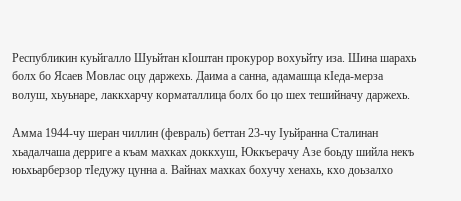Республикин куьйгалло Шуьйтан кIоштан прокурор вохуьйту иза. Шина шарахь болх бо Ясаев Мовлас оцу даржехь. Даима а санна, адамашца кIеда-мерза волуш, хьуьнаре, лаккхарчу корматаллица болх бо цо шех тешийначу даржехь.

Амма 1944-чу шеран чиллин (февраль) беттан 23-чу Iуьйранна Сталинан хьадалчаша дерриге а къам махках доккхуш, Юккъерачу Азе боьду шийла некъ юьхьарберзор тIедужу цунна а. Вайнах махках бохучу хенахь, кхо доьзалхо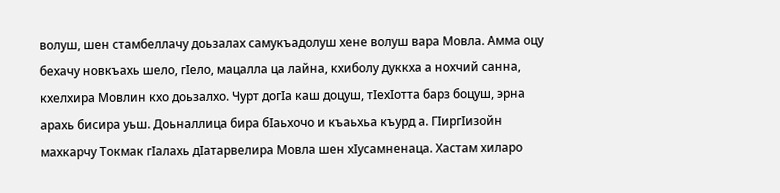волуш, шен стамбеллачу доьзалах самукъадолуш хене волуш вара Мовла. Амма оцу бехачу новкъахь шело, гIело, мацалла ца лайна, кхиболу дуккха а нохчий санна, кхелхира Мовлин кхо доьзалхо. Чурт догIа каш доцуш, тIехIотта барз боцуш, эрна арахь бисира уьш. Доьналлица бира бIаьхочо и къаьхьа къурд а. ГIиргIизойн махкарчу Токмак гIалахь дIатарвелира Мовла шен хIусамненаца. Хастам хиларо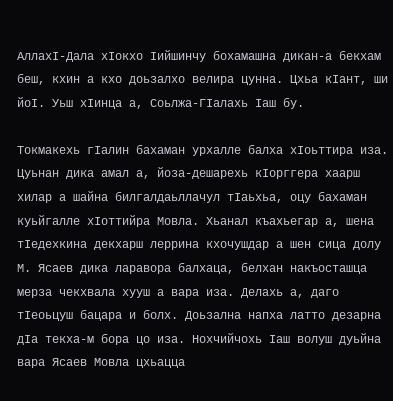АллахI-Дала хIокхо Iийшинчу бохамашна дикан-а бекхам беш, кхин а кхо доьзалхо велира цунна. Цхьа кIант, ши йоI. Уьш хIинца а, Соьлжа-ГIалахь Iаш бу.

Токмакехь гIалин бахаман урхалле балха хIоьттира иза. Цуьнан дика амал а, йоза-дешарехь кIорггера хаарш хилар а шайна билгалдаьллачул тIаьхьа, оцу бахаман куьйгалле хIоттийра Мовла. Хьанал къахьегар а, шена тIедехкина декхарш леррина кхочушдар а шен сица долу М. Ясаев дика ларавора балхаца, белхан накъосташца мерза чекхвала хууш а вара иза. Делахь а, даго тIеоьцуш бацара и болх. Доьзална напха латто дезарна дIа текха-м бора цо иза. Нохчийчохь Iаш волуш дуьйна вара Ясаев Мовла цхьацца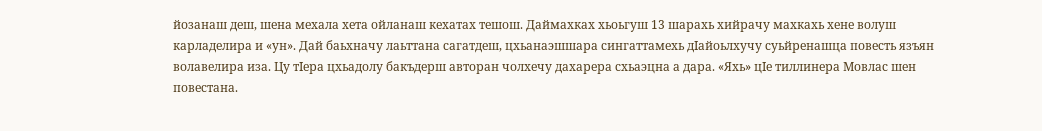йозанаш деш, шена мехала хета ойланаш кехатах тешош. Даймахках хьоьгуш 13 шарахь хийрачу махкахь хене волуш карладелира и «ун». Дай баьхначу лаьттана сагатдеш, цхьанаэшшара сингаттамехь дIайоьлхучу суьйренашца повесть язъян волавелира иза. Цу тIера цхьадолу бакъдерш авторан чолхечу дахарера схьаэцна а дара. «Яхь» цIе тиллинера Мовлас шен повестана.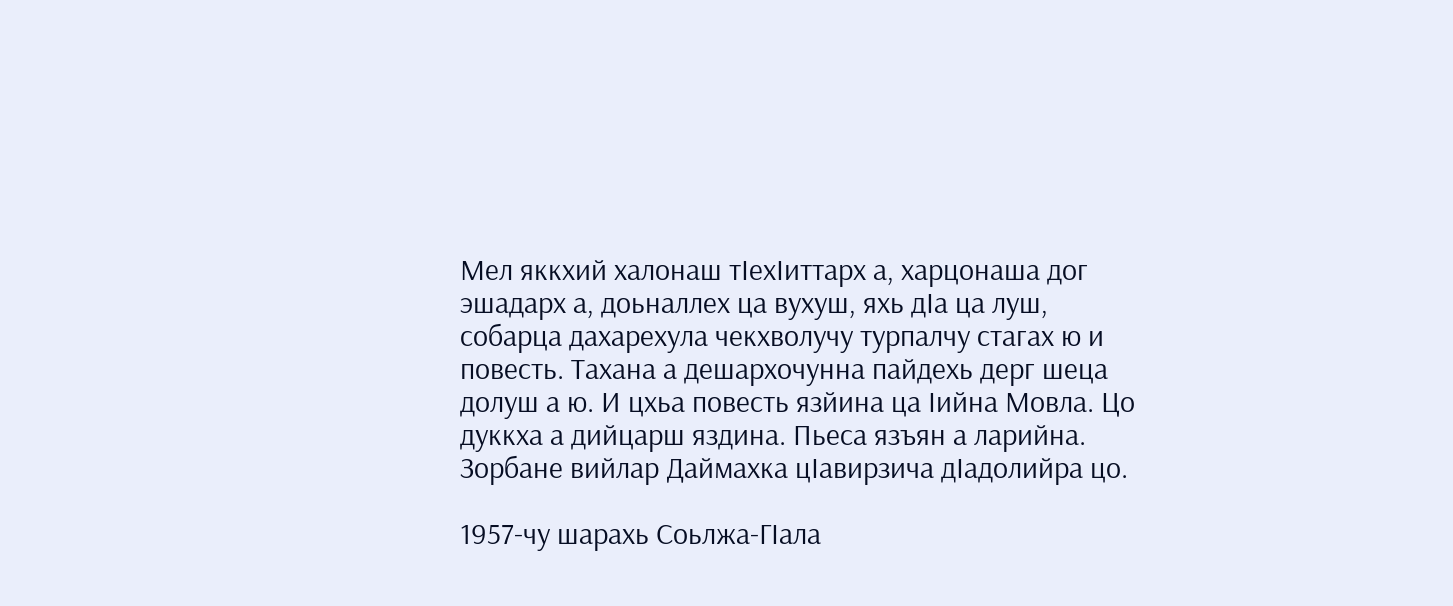Мел яккхий халонаш тIехIиттарх а, харцонаша дог эшадарх а, доьналлех ца вухуш, яхь дIа ца луш, собарца дахарехула чекхволучу турпалчу стагах ю и повесть. Тахана а дешархочунна пайдехь дерг шеца долуш а ю. И цхьа повесть язйина ца Iийна Мовла. Цо дуккха а дийцарш яздина. Пьеса язъян а ларийна. Зорбане вийлар Даймахка цIавирзича дIадолийра цо.

1957-чу шарахь Соьлжа-ГIала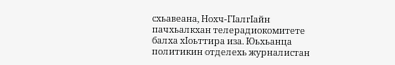схьавеана, Нохч-ГIалгIайн пачхьалкхан телерадиокомитете балха хIоьттира иза. Юьхьанца политикин отделехь журналистан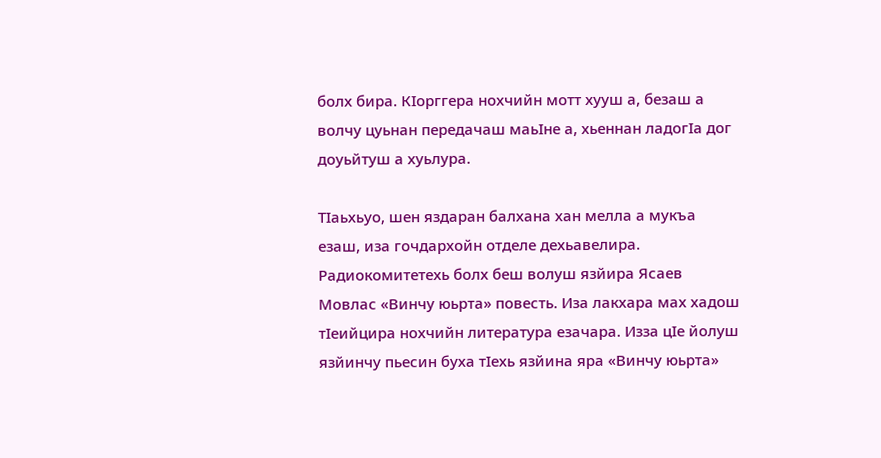болх бира. КIорггера нохчийн мотт хууш а, безаш а волчу цуьнан передачаш маьIне а, хьеннан ладогIа дог доуьйтуш а хуьлура.

ТIаьхьуо, шен яздаран балхана хан мелла а мукъа езаш, иза гочдархойн отделе дехьавелира. Радиокомитетехь болх беш волуш язйира Ясаев Мовлас «Винчу юьрта» повесть. Иза лакхара мах хадош тIеийцира нохчийн литература езачара. Изза цIе йолуш язйинчу пьесин буха тIехь язйина яра «Винчу юьрта»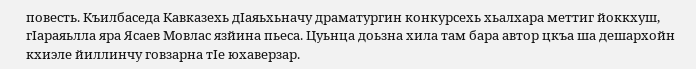повесть. Къилбаседа Кавказехь дIаяьхьначу драматургин конкурсехь хьалхара меттиг йоккхуш, гIараяьлла яра Ясаев Мовлас язйина пьеса. Цуьнца доьзна хила там бара автор цкъа ша дешархойн кхиэле йиллинчу говзарна тIе юхаверзар.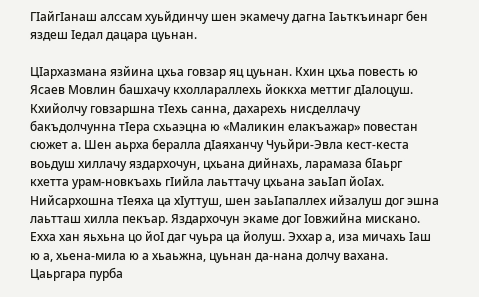ГIайгIанаш алссам хуьйдинчу шен экамечу дагна Iаьткъинарг бен яздеш Iедал дацара цуьнан.

ЦIархазмана язйина цхьа говзар яц цуьнан. Кхин цхьа повесть ю Ясаев Мовлин башхачу кхоллараллехь йоккха меттиг дIалоцуш. Кхийолчу говзаршна тIехь санна, дахарехь нисделлачу бакъдолчунна тIера схьаэцна ю «Маликин елакъажар» повестан сюжет а. Шен аьрха бералла дIаяханчу Чуьйри-Эвла кест-кеста воьдуш хиллачу яздархочун, цхьана дийнахь, ларамаза бIаьрг кхетта урам-новкъахь гIийла лаьттачу цхьана заьIап йоIах. Нийсархошна тIеяха ца хIуттуш, шен заьIапаллех ийзалуш дог эшна лаьтташ хилла пекъар. Яздархочун экаме дог Iовжийна мискано. Ехха хан яьхьна цо йоI даг чуьра ца йолуш. Эххар а, иза мичахь Iаш ю а, хьена-мила ю а хьаьжна, цуьнан да-нана долчу вахана. Цаьргара пурба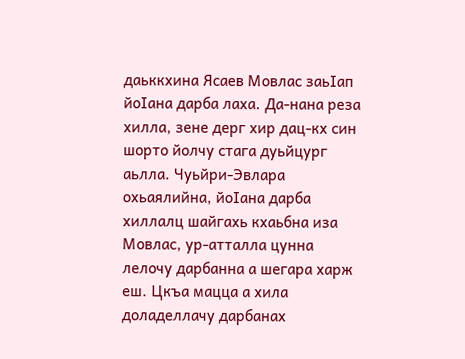даьккхина Ясаев Мовлас заьIап йоIана дарба лаха. Да-нана реза хилла, зене дерг хир дац-кх син шорто йолчу стага дуьйцург аьлла. Чуьйри-Эвлара охьаялийна, йоIана дарба хиллалц шайгахь кхаьбна иза Мовлас, ур-атталла цунна лелочу дарбанна а шегара харж еш. Цкъа мацца а хила доладеллачу дарбанах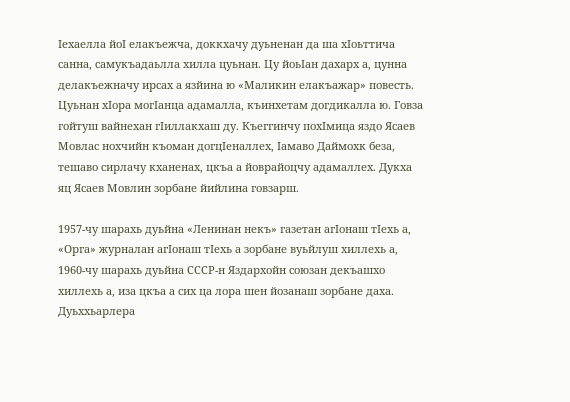Iехаелла йоI елакъежча, доккхачу дуьненан да ша хIоьттича санна, самукъадаьлла хилла цуьнан. Цу йоьIан дахарх а, цунна делакъежначу ирсах а язйина ю «Маликин елакъажар» повесть. Цуьнан хIора могIанца адамалла, къинхетам догдикалла ю. Говза гойтуш вайнехан гIиллакхаш ду. Къеггинчу похIмица яздо Ясаев Мовлас нохчийн къоман догцIеналлех, Iамаво Даймохк беза, тешаво сирлачу кханенах, цкъа а йоврайоцчу адамаллех. Дукха яц Ясаев Мовлин зорбане йийлина говзарш.

1957-чу шарахь дуьйна «Ленинан некъ» газетан агIонаш тIехь а, «Орга» журналан агIонаш тIехь а зорбане вуьйлуш хиллехь а, 1960-чу шарахь дуьйна СССР-н Яздархойн союзан декъашхо хиллехь а, иза цкъа а сих ца лора шен йозанаш зорбане даха. Дуьххьарлера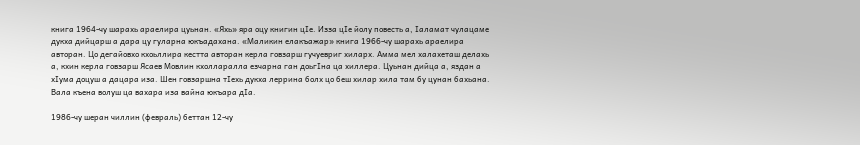книга 1964-чу шарахь араелира цуьнан. «Яхь» яра оцу книгин цIе. Изза цIе йолу повесть а, Iаламат чулацаме дукха дийцарш а дара цу гуларна юкъадахана. «Маликин елакъажар» книга 1966-чу шарахь араелира авторан. Цо дегайовхо кхоьллира кестта авторан керла говзарш гучуевриг хиларх. Амма мел халахеташ делахь а, кхин керла говзарш Ясаев Мовлин кхолларалла езчарна ган доьгIна ца хиллера. Цуьнан дийца а, яздан а хIума доцуш а дацара иза. Шен говзаршна тIехь дукха леррина болх цо беш хилар хила там бу цунан бахьана. Вала къена волуш ца вахара иза вайна юкъара дIа.

1986-чу шеран чиллин (февраль) беттан 12-чу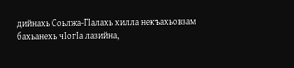дийнахь Соьлжа-ГIалахь хилла некъахьовзам бахьанехь чIогIа лазийна,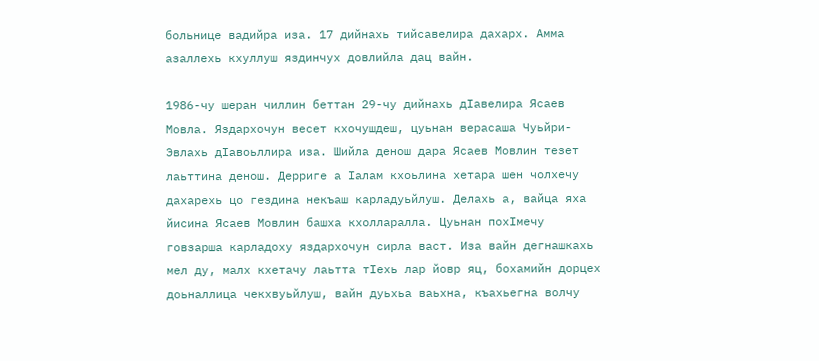больнице вадийра иза. 17 дийнахь тийсавелира дахарх. Амма азаллехь кхуллуш яздинчух довлийла дац вайн.

1986-чу шеран чиллин беттан 29-чу дийнахь дIавелира Ясаев Мовла. Яздархочун весет кхочушдеш, цуьнан верасаша Чуьйри-Эвлахь дIавоьллира иза. Шийла денош дара Ясаев Мовлин тезет лаьттина денош. Дерриге а Iалам кхоьлина хетара шен чолхечу дахарехь цо гездина некъаш карладуьйлуш. Делахь а, вайца яха йисина Ясаев Мовлин башха кхолларалла. Цуьнан похIмечу говзарша карладоху яздархочун сирла васт. Иза вайн дегнашкахь мел ду, малх кхетачу лаьтта тIехь лар йовр яц, бохамийн дорцех доьналлица чекхвуьйлуш, вайн дуьхьа ваьхна, къахьегна волчу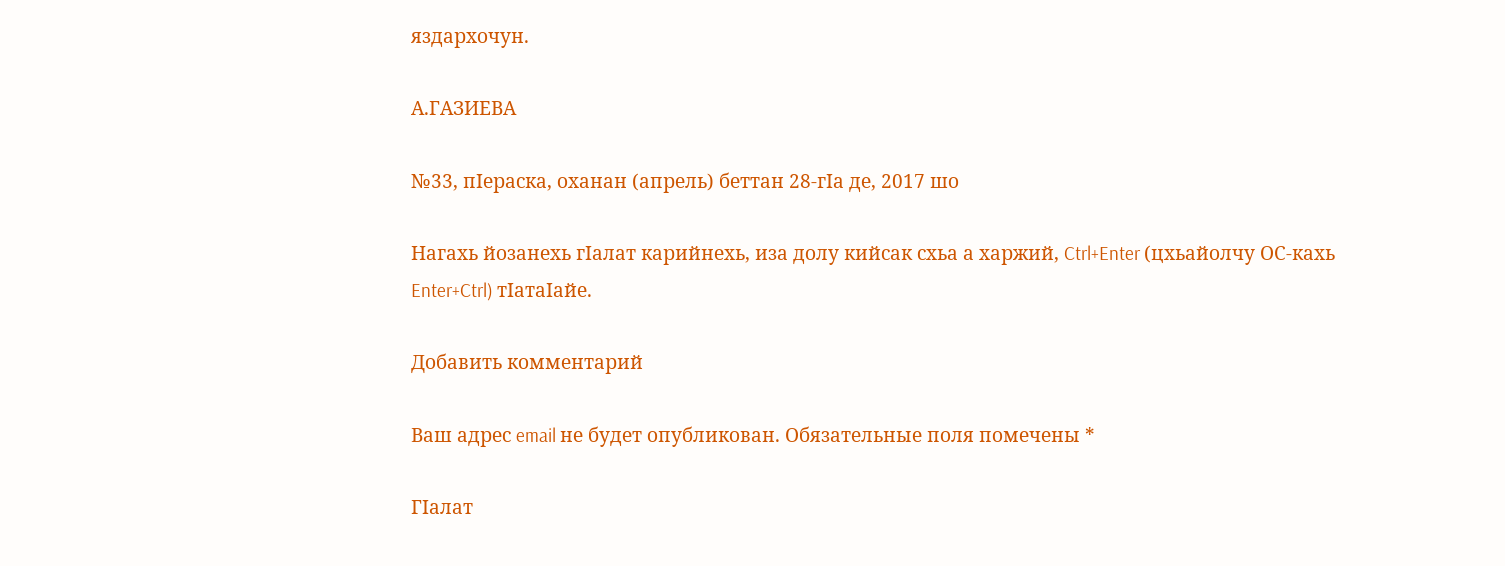яздархочун.

А.ГАЗИЕВА

№33, пIераска, оханан (апрель) беттан 28-гIа де, 2017 шо

Нагахь йозанехь гIалат карийнехь, иза долу кийсак схьа а харжий, Ctrl+Enter (цхьайолчу ОС-кахь Enter+Ctrl) тIатаIайе.

Добавить комментарий

Ваш адрес email не будет опубликован. Обязательные поля помечены *

ГIалат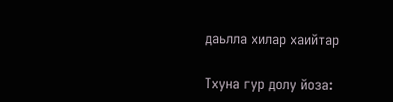даьлла хилар хаийтар

Тхуна гур долу йоза: